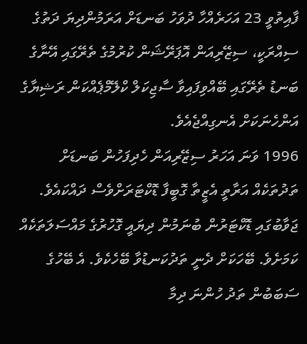ފާއިތުވީ 23 އަހަރެއްހާ ދުވަހު ބަނޑަށް އަރަމުންދިޔަ ދަތުގެ ސިއްރަކީ، ސިޒޭރިއަން އޮޕަރޭޝަން ކުރުމުގެ ތެރޭގައި އޭނާގެ ބަނޑު ތެރޭގައި ބޭއްވިފައިވާ ސާޖިކަލް ކްލޭމްޕެއްކަން ރަޝިޔާގެ އަންހެނަކަށް އެނގިއްޖެއެވެ.
1996 ވަނަ އަހަރު ސިޒޭރިއަން ހެދިފަހުން ބަނޑަށް ތަދުތަކެއް އަރާތީ އެޒީތާ ގޮބީފާ ޑޮކްޓަރަށްވެސް ދައްކައެވެ. ޖަވާބުގައި ޑޮކްޓަރުން ބުނަމުން ދިޔައީ ގޮހުރުގެ މައްސަލަތަކެއް ކަމަށެވެ. ބޭހަކަށް ދެނީ ތަދުކަނޑުވާ ބޭހެކެވެ. އެ ބޭހުގެ ސަބަބުން ތަދު ހުންނަ ދިމާ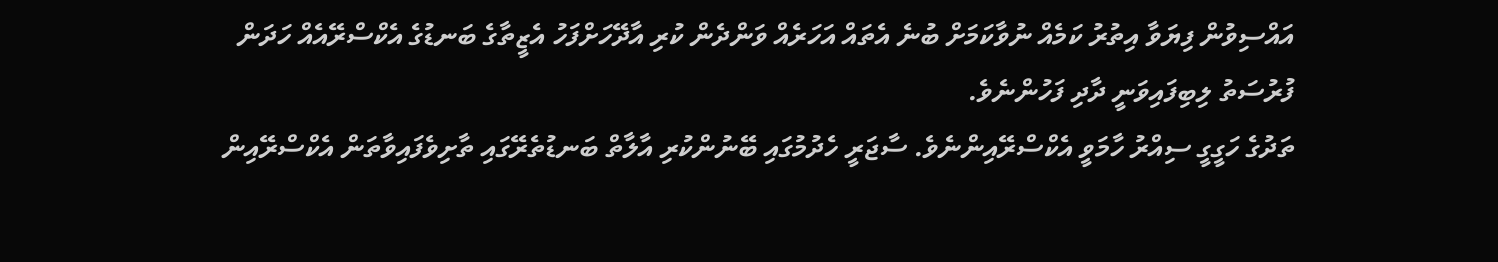އައްސިވުން ފިޔަވާ އިތުރު ކަމެއް ނުވާކަމަށް ބުނެ އެތައް އަހަރެއް ވަންދެން ކުރި އާދޭހަށްފަހު އެޒީތާގެ ބަނޑުގެ އެކްސްރޭއެއް ހަދަން ފުރުސަތު ލިބިފައިވަނީ ދާދި ފަހުންނެވެ.
ތަދުގެ ހަގީގީ ސިއްރު ހާމަވީ އެކްސްރޭއިންނެވެ. ސާޖަރީ ހެދުމުގައި ބޭނުންކުރި އާލާތް ބަނޑުތެރޭގައި ތާށިވެފައިވާތަން އެކްސްރޭއިން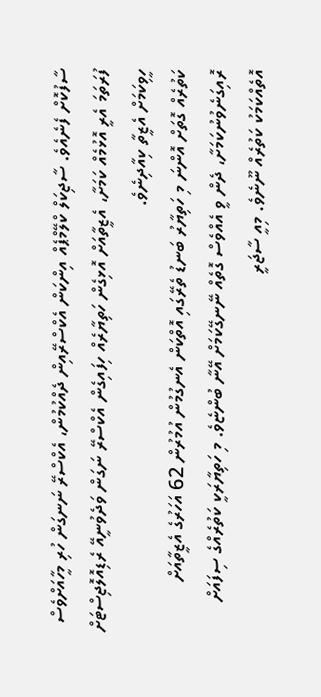ސާފުކޮށް ފެނެއެވެ. ސާޖިކަލް ކްލޭމްޕެއް އިންކަން އެކްސްރޭއިން ދެއްކުމުން، އެކްސްރޭ ނަނގަން ހުރި މީހާއަށްވެސް ފުރަތަމަ އެރީ އޮޅުމެއް ކަމަށާ، އެޒީތާއަށް އޮޅިގެން ހަތިޔާރެއް ހިފައިގެން އެކްސްރޭ ނަގަން ވަދެވުނީއޭ ރެޑިއޮލޮޖިސްޓަށް ހީވިކަމަށް އެޒީތާ ކިއާދިނެވެ.
ކަތުރެއް ގޮތަށް އޮންނަ މި ހަތިޔާރު ބަނޑު ތެރޭގައި އޮތްކަން އެނގުމުން އުމުރުން 62 އަހަރުގެ އެޒީތާއަށް ރޮއިގަނެވުނުކަމަށާ، ދެން ވީ އެއްވެސް ގޮތެއް ނޭނގޭކަމަށް އޭނާ ބުންޏެވެ. މި ހަތިޔާރަކީ ކަތުރެއްގެ ސިފައަށް އޮތެއްކަމަކު ކަތުރެއް ނޫނެވެ. މިއީ ސާޖަރީ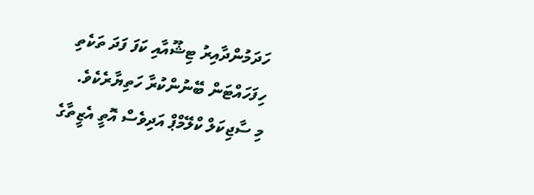ހަދަމުންދާއިރު ޓިޝޫއާއި ކަފަ ފަދަ ތަކެތި ހިފަހައްޓަން ބޭނުންކުރާ ހަތިޔާރެކެވެ.
މި ސާޖިކަލް ކްލޭމްޕް އަދިވެސް އޮތީ އެޒީތާގެ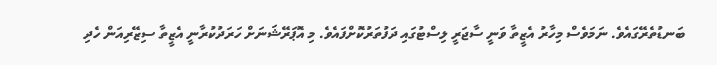ބަނޑުތެރޭގައެވެ. ނަމަވެސް މިހާރު އެޒީތާ ވަނީ ސާޖަރީ ލިސްޓުގައި ދަފުތަރުކޮށްފައެވެ. މި އޮޕަރޭޝަނަށް ހަރަދުކުރާނީ އެޒީތާ ސިޒޭރިއަން ހެދި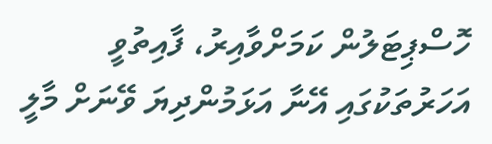ހޮސްޕިޓަލުން ކަމަށްވާއިރު، ފާއިތުވީ އަހަރުތަކުގައި އޭނާ އަޅަމުންދިޔަ ވޭނަށް މާލީ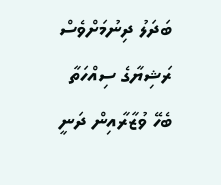ބަދަލު ދިނުމަށްވެސް ރަޝިޔާގެ ސިއްހަތާ ބެހޭ ވުޒާރާއިން ދަނީ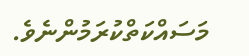މަސައްކަތްކުރަމުންނެވެ.